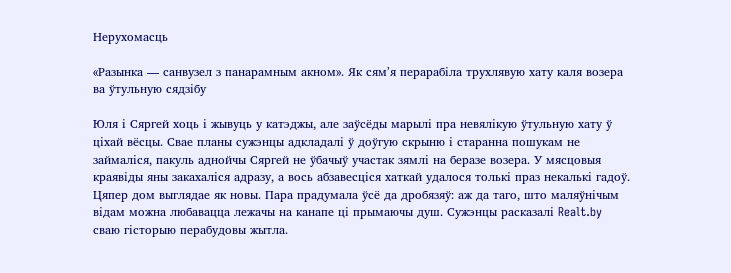Нерухомасць

«Разынка — санвузел з панарамным акном». Як сямʼя перарабіла трухлявую хату каля возера ва ўтульную сядзібу

Юля і Сяргей хоць і жывуць у катэджы, але заўсёды марылі пра невялікую ўтульную хату ў ціхай вёсцы. Свае планы сужэнцы адкладалі ў доўгую скрыню і старанна пошукам не займаліся, пакуль аднойчы Сяргей не ўбачыў участак зямлі на беразе возера. У мясцовыя краявіды яны закахаліся адразу, а вось абзавесціся хаткай удалося толькі праз некалькі гадоў. Цяпер дом выглядае як новы. Пара прадумала ўсё да дробязяў: аж да таго, што маляўнічым відам можна любавацца лежачы на канапе ці прымаючы душ. Сужэнцы расказалі Realt.by сваю гісторыю перабудовы жытла.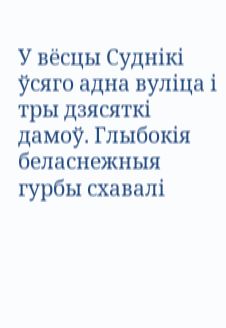У вёсцы Суднікі ўсяго адна вуліца і тры дзясяткі дамоў. Глыбокія беласнежныя гурбы схавалі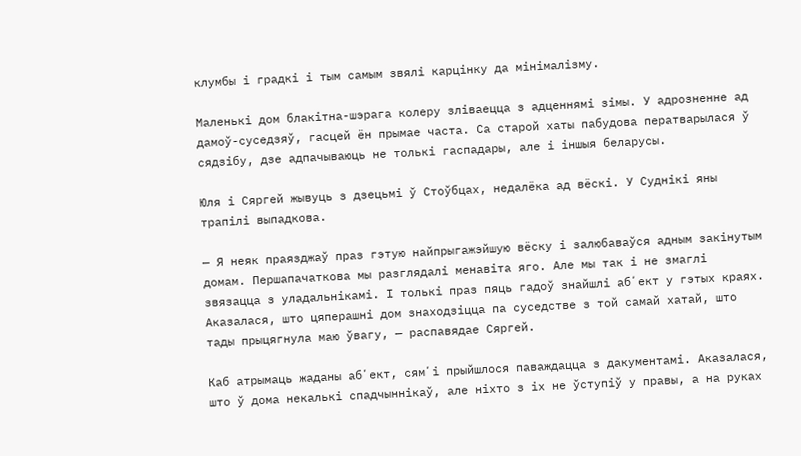клумбы і градкі і тым самым звялі карцінку да мінімалізму.

Маленькі дом блакітна-шэрага колеру зліваецца з адценнямі зімы. У адрозненне ад дамоў-суседзяў, гасцей ён прымае часта. Са старой хаты пабудова ператварылася ў сядзібу, дзе адпачываюць не толькі гаспадары, але і іншыя беларусы.

Юля і Сяргей жывуць з дзецьмі ў Стоўбцах, недалёка ад вёскі. У Суднікі яны трапілі выпадкова.

— Я неяк праязджаў праз гэтую найпрыгажэйшую вёску і залюбаваўся адным закінутым домам. Першапачаткова мы разглядалі менавіта яго. Але мы так і не змаглі звязацца з уладальнікамі. І толькі праз пяць гадоў знайшлі абʼект у гэтых краях. Аказалася, што цяперашні дом знаходзіцца па суседстве з той самай хатай, што тады прыцягнула маю ўвагу, — распавядае Сяргей.

Каб атрымаць жаданы абʼект, сямʼі прыйшлося паваждацца з дакументамі. Аказалася, што ў дома некалькі спадчыннікаў, але ніхто з іх не ўступіў у правы, а на руках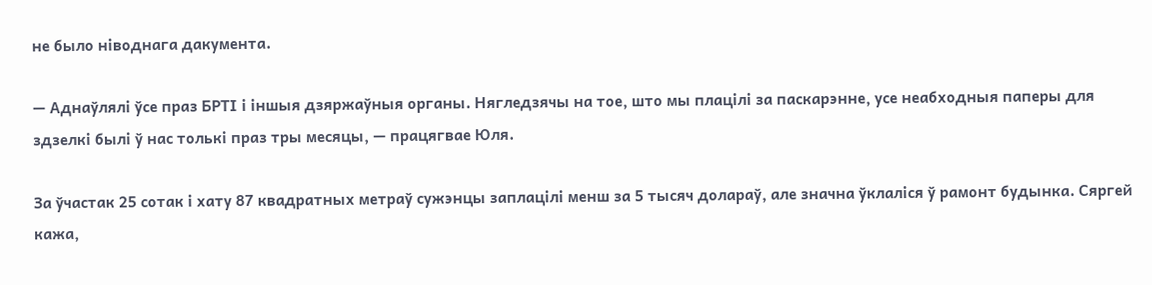не было ніводнага дакумента.

— Аднаўлялі ўсе праз БРТІ і іншыя дзяржаўныя органы. Нягледзячы на тое, што мы плацілі за паскарэнне, усе неабходныя паперы для здзелкі былі ў нас толькі праз тры месяцы, — працягвае Юля.

За ўчастак 25 сотак і хату 87 квадратных метраў сужэнцы заплацілі менш за 5 тысяч долараў, але значна ўклаліся ў рамонт будынка. Сяргей кажа,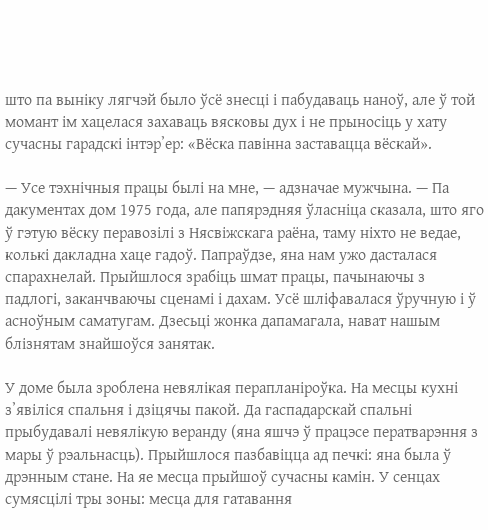што па выніку лягчэй было ўсё знесці і пабудаваць наноў, але ў той момант ім хацелася захаваць вясковы дух і не прыносіць у хату сучасны гарадскі інтэрʼер: «Вёска павінна заставацца вёскай».

— Усе тэхнічныя працы былі на мне, — адзначае мужчына. — Па дакументах дом 1975 года, але папярэдняя ўласніца сказала, што яго ў гэтую вёску перавозілі з Нясвіжскага раёна, таму ніхто не ведае, колькі дакладна хаце гадоў. Папраўдзе, яна нам ужо дасталася спарахнелай. Прыйшлося зрабіць шмат працы, пачынаючы з падлогі, заканчваючы сценамі і дахам. Усё шліфавалася ўручную і ў асноўным саматугам. Дзесьці жонка дапамагала, нават нашым блізнятам знайшоўся занятак.

У доме была зроблена невялікая перапланіроўка. На месцы кухні зʼявіліся спальня і дзіцячы пакой. Да гаспадарскай спальні прыбудавалі невялікую веранду (яна яшчэ ў працэсе ператварэння з мары ў рэальнасць). Прыйшлося пазбавіцца ад печкі: яна была ў дрэнным стане. На яе месца прыйшоў сучасны камін. У сенцах сумясцілі тры зоны: месца для гатавання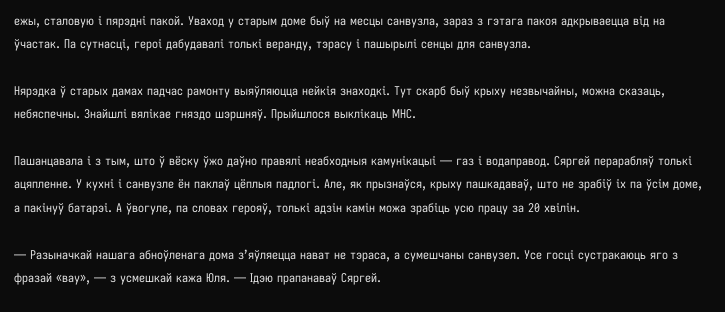ежы, сталовую і пярэдні пакой. Уваход у старым доме быў на месцы санвузла, зараз з гэтага пакоя адкрываецца від на ўчастак. Па сутнасці, героі дабудавалі толькі веранду, тэрасу і пашырылі сенцы для санвузла.

Нярэдка ў старых дамах падчас рамонту выяўляюцца нейкія знаходкі. Тут скарб быў крыху незвычайны, можна сказаць, небяспечны. Знайшлі вялікае гняздо шэршняў. Прыйшлося выклікаць МНС.

Пашанцавала і з тым, што ў вёску ўжо даўно правялі неабходныя камунікацыі — газ і водаправод. Сяргей перарабляў толькі ацяпленне. У кухні і санвузле ён паклаў цёплыя падлогі. Але, як прызнаўся, крыху пашкадаваў, што не зрабіў іх па ўсім доме, а пакінуў батарэі. А ўвогуле, па словах герояў, толькі адзін камін можа зрабіць усю працу за 20 хвілін.

— Разыначкай нашага абноўленага дома зʼяўляецца нават не тэраса, а сумешчаны санвузел. Усе госці сустракаюць яго з фразай «вау», — з усмешкай кажа Юля. — Ідэю прапанаваў Сяргей.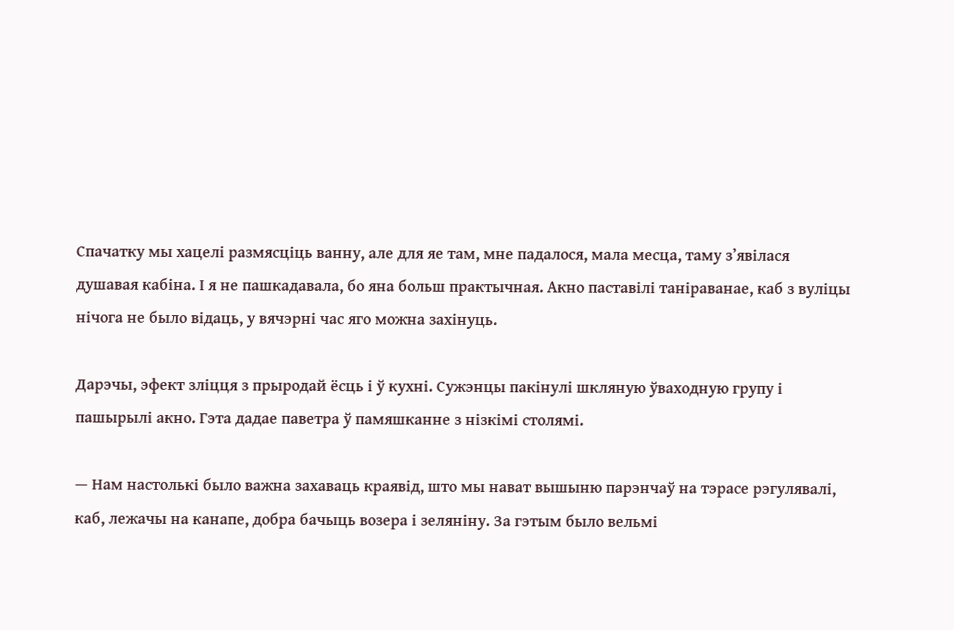Спачатку мы хацелі размясціць ванну, але для яе там, мне падалося, мала месца, таму зʼявілася душавая кабіна. І я не пашкадавала, бо яна больш практычная. Акно паставілі таніраванае, каб з вуліцы нічога не было відаць, у вячэрні час яго можна захінуць.

Дарэчы, эфект зліцця з прыродай ёсць і ў кухні. Сужэнцы пакінулі шкляную ўваходную групу і пашырылі акно. Гэта дадае паветра ў памяшканне з нізкімі столямі.

— Нам настолькі было важна захаваць краявід, што мы нават вышыню парэнчаў на тэрасе рэгулявалі, каб, лежачы на канапе, добра бачыць возера і зеляніну. За гэтым было вельмі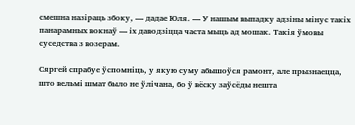смешна назіраць збоку, — дадае Юля. — У нашым выпадку адзіны мінус такіх панарамных вокнаў — іх даводзіцца часта мыць ад мошак. Такія ўмовы суседства з возерам.

Сяргей спрабуе ўспомніць, у якую суму абышоўся рамонт, але прызнаецца, што вельмі шмат было не ўлічана, бо ў вёску заўсёды нешта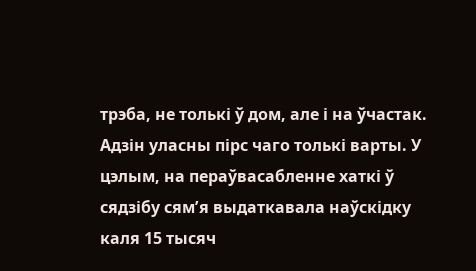трэба, не толькі ў дом, але і на ўчастак. Адзін уласны пірс чаго толькі варты. У цэлым, на пераўвасабленне хаткі ў сядзібу сямʼя выдаткавала наўскідку каля 15 тысяч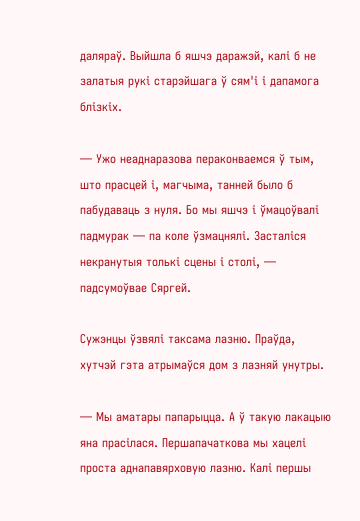даляраў. Выйшла б яшчэ даражэй, калі б не залатыя рукі старэйшага ў сям'і і дапамога блізкіх.

— Ужо неаднаразова пераконваемся ў тым, што прасцей і, магчыма, танней было б пабудаваць з нуля. Бо мы яшчэ і ўмацоўвалі падмурак — па коле ўзмацнялі. Засталіся некранутыя толькі сцены і столі, — падсумоўвае Сяргей.

Сужэнцы ўзвялі таксама лазню. Праўда, хутчэй гэта атрымаўся дом з лазняй унутры.

— Мы аматары папарыцца. А ў такую лакацыю яна прасілася. Першапачаткова мы хацелі проста аднапавярховую лазню. Калі першы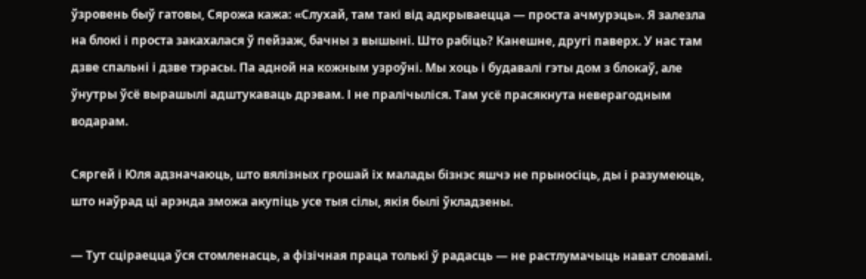ўзровень быў гатовы, Сярожа кажа: «Слухай, там такі від адкрываецца — проста ачмурэць». Я залезла на блокі і проста закахалася ў пейзаж, бачны з вышыні. Што рабіць? Канешне, другі паверх. У нас там дзве спальні і дзве тэрасы. Па адной на кожным узроўні. Мы хоць і будавалі гэты дом з блокаў, але ўнутры ўсё вырашылі адштукаваць дрэвам. І не пралічыліся. Там усё прасякнута неверагодным водарам.

Сяргей і Юля адзначаюць, што вялізных грошай іх малады бізнэс яшчэ не прыносіць, ды і разумеюць, што наўрад ці арэнда зможа акупіць усе тыя сілы, якія былі ўкладзены.

— Тут сціраецца ўся стомленасць, а фізічная праца толькі ў радасць — не растлумачыць нават словамі.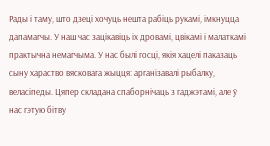Рады і таму, што дзеці хочуць нешта рабіць рукамі, імкнуцца дапамагчы. У наш час зацікавіць іх дровамі, цвікамі і малаткамі практычна немагчыма. У нас былі госці, якія хацелі паказаць сыну хараство вясковага жыцця: арганізавалі рыбалку, веласіпеды. Цяпер складана спаборнічаць з гаджэтамі, але ў нас гэтую бітву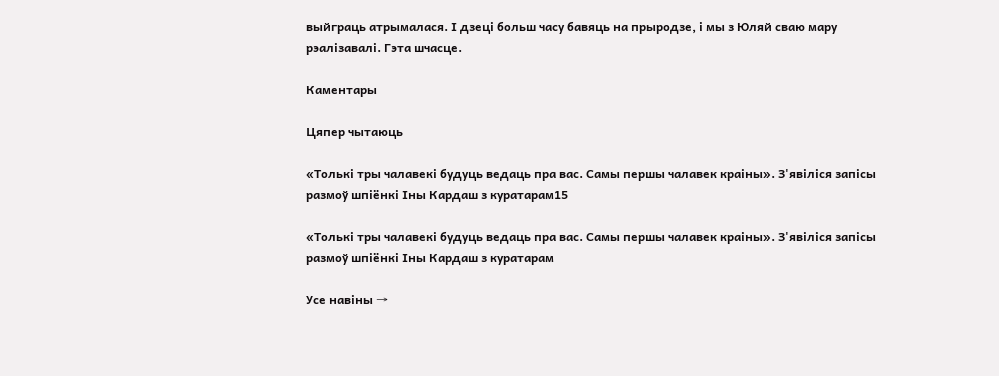выйграць атрымалася. І дзеці больш часу бавяць на прыродзе, і мы з Юляй сваю мару рэалізавалі. Гэта шчасце.

Каментары

Цяпер чытаюць

«Толькі тры чалавекі будуць ведаць пра вас. Самы першы чалавек краіны». З'явіліся запісы размоў шпіёнкі Іны Кардаш з куратарам15

«Толькі тры чалавекі будуць ведаць пра вас. Самы першы чалавек краіны». З'явіліся запісы размоў шпіёнкі Іны Кардаш з куратарам

Усе навіны →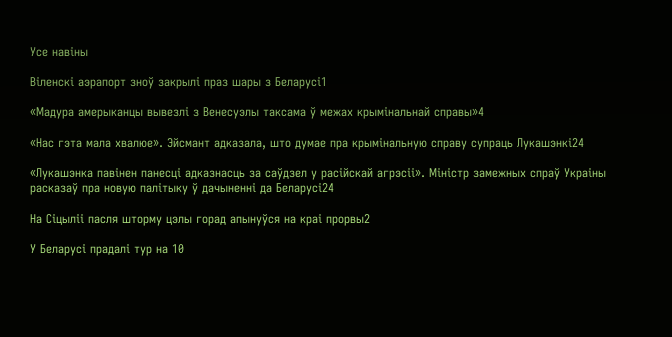Усе навіны

Віленскі аэрапорт зноў закрылі праз шары з Беларусі1

«Мадура амерыканцы вывезлі з Венесуэлы таксама ў межах крымінальнай справы»4

«Нас гэта мала хвалюе». Эйсмант адказала, што думае пра крымінальную справу супраць Лукашэнкі24

«Лукашэнка павінен панесці адказнасць за саўдзел у расійскай агрэсіі». Міністр замежных спраў Украіны расказаў пра новую палітыку ў дачыненні да Беларусі24

На Сіцыліі пасля шторму цэлы горад апынуўся на краі прорвы2

У Беларусі прадалі тур на 10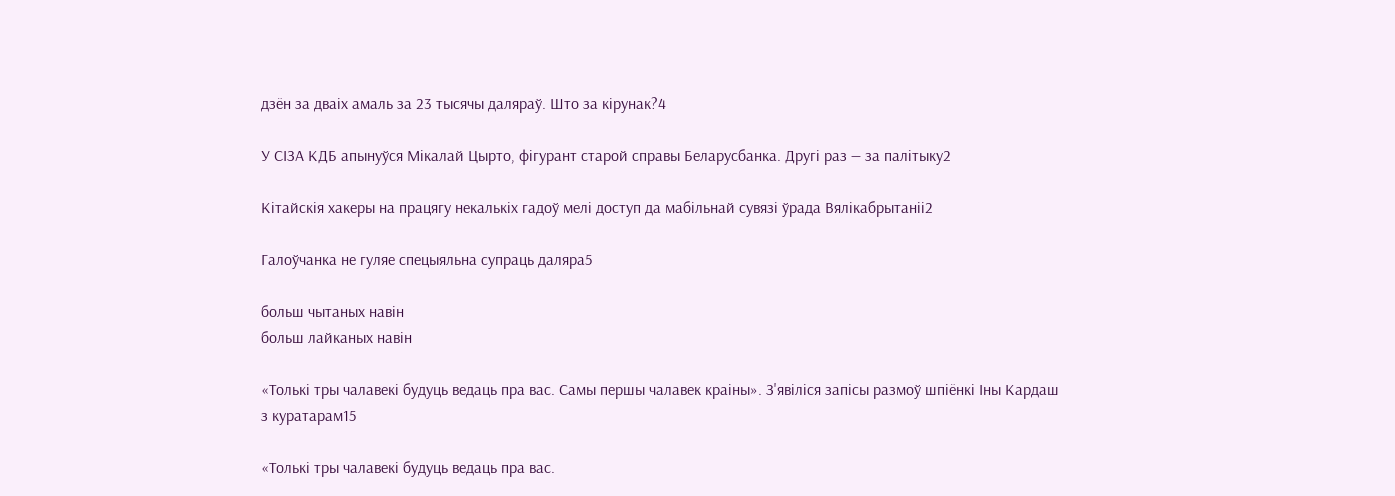дзён за дваіх амаль за 23 тысячы даляраў. Што за кірунак?4

У СІЗА КДБ апынуўся Мікалай Цырто, фігурант старой справы Беларусбанка. Другі раз — за палітыку2

Кітайскія хакеры на працягу некалькіх гадоў мелі доступ да мабільнай сувязі ўрада Вялікабрытаніі2

Галоўчанка не гуляе спецыяльна супраць даляра5

больш чытаных навін
больш лайканых навін

«Толькі тры чалавекі будуць ведаць пра вас. Самы першы чалавек краіны». З'явіліся запісы размоў шпіёнкі Іны Кардаш з куратарам15

«Толькі тры чалавекі будуць ведаць пра вас.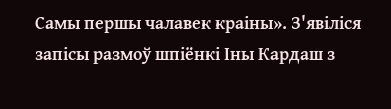Самы першы чалавек краіны». З'явіліся запісы размоў шпіёнкі Іны Кардаш з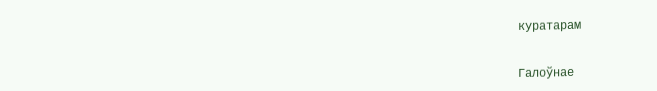куратарам

Галоўнае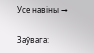Усе навіны →

Заўвага: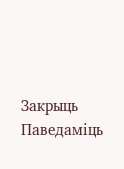Закрыць Паведаміць